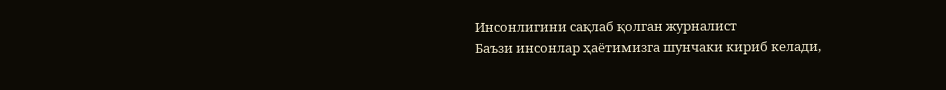Инсонлигини сақлаб қолган журналист
Баъзи инсонлар ҳаётимизга шунчаки кириб келади,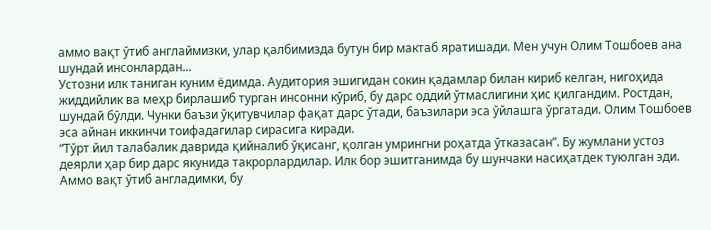аммо вақт ўтиб англаймизки, улар қалбимизда бутун бир мактаб яратишади. Мен учун Олим Тошбоев ана шундай инсонлардан...
Устозни илк таниган куним ёдимда. Аудитория эшигидан сокин қадамлар билан кириб келган, нигоҳида жиддийлик ва меҳр бирлашиб турган инсонни кўриб, бу дарс оддий ўтмаслигини ҳис қилгандим. Ростдан, шундай бўлди. Чунки баъзи ўқитувчилар фақат дарс ўтади, баъзилари эса ўйлашга ўргатади. Олим Тошбоев эса айнан иккинчи тоифадагилар сирасига киради.
“Тўрт йил талабалик даврида қийналиб ўқисанг, қолган умрингни роҳатда ўтказасан”. Бу жумлани устоз деярли ҳар бир дарс якунида такрорлардилар. Илк бор эшитганимда бу шунчаки насиҳатдек туюлган эди. Аммо вақт ўтиб англадимки, бу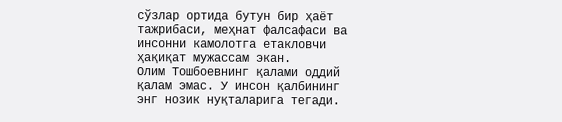сўзлар ортида бутун бир ҳаёт тажрибаси, меҳнат фалсафаси ва инсонни камолотга етакловчи ҳақиқат мужассам экан.
Олим Тошбоевнинг қалами оддий қалам эмас. У инсон қалбининг энг нозик нуқталарига тегади.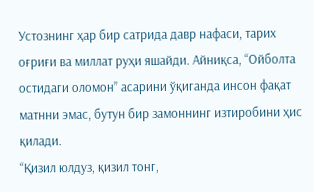Устознинг ҳар бир сатрида давр нафаси, тарих оғриғи ва миллат руҳи яшайди. Айниқса, “Ойболта остидаги оломон” асарини ўқиганда инсон фақат матнни эмас, бутун бир замоннинг изтиробини ҳис қилади.
“Қизил юлдуз, қизил тонг,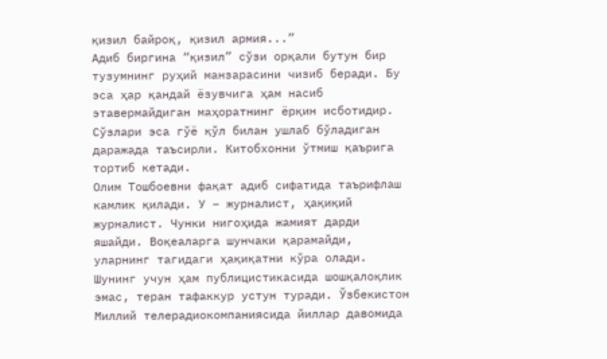қизил байроқ, қизил армия...”
Адиб биргина “қизил” сўзи орқали бутун бир тузумнинг руҳий манзарасини чизиб беради. Бу эса ҳар қандай ёзувчига ҳам насиб этавермайдиган маҳоратнинг ёрқин исботидир. Сўзлари эса гўё қўл билан ушлаб бўладиган даражада таъсирли. Китобхонни ўтмиш қаърига тортиб кетади.
Олим Тошбоевни фақат адиб сифатида таърифлаш камлик қилади. У – журналист, ҳақиқий журналист. Чунки нигоҳида жамият дарди яшайди. Воқеаларга шунчаки қарамайди, уларнинг тагидаги ҳақиқатни кўра олади. Шунинг учун ҳам публицистикасида шошқалоқлик эмас, теран тафаккур устун туради. Ўзбекистон Миллий телерадиокомпаниясида йиллар давомида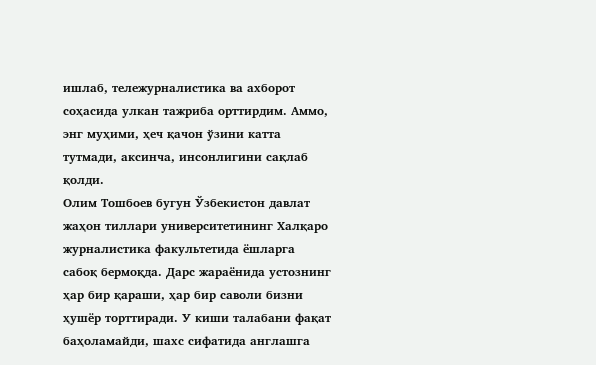ишлаб, тележурналистика ва ахборот соҳасида улкан тажриба орттирдим. Аммо, энг муҳими, ҳеч қачон ўзини катта тутмади, аксинча, инсонлигини сақлаб қолди.
Олим Тошбоев бугун Ўзбекистон давлат жаҳон тиллари университетининг Халқаро журналистика факультетида ёшларга сабоқ бермоқда. Дарс жараёнида устознинг ҳар бир қараши, ҳар бир саволи бизни ҳушёр торттиради. У киши талабани фақат баҳоламайди, шахс сифатида англашга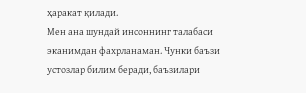ҳаракат қилади.
Мен ана шундай инсоннинг талабаси эканимдан фахрланаман. Чунки баъзи устозлар билим беради, баъзилари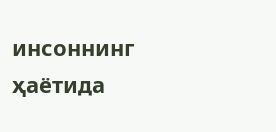инсоннинг ҳаётида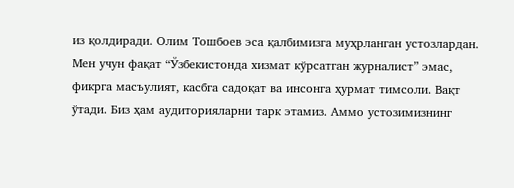из қолдиради. Олим Тошбоев эса қалбимизга муҳрланган устозлардан. Мен учун фақат “Ўзбекистонда хизмат кўрсатган журналист” эмас, фикрга масъулият, касбга садоқат ва инсонга ҳурмат тимсоли. Вақт ўтади. Биз ҳам аудиторияларни тарк этамиз. Аммо устозимизнинг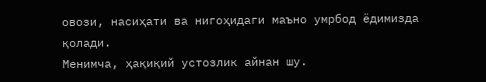овози, насиҳати ва нигоҳидаги маъно умрбод ёдимизда қолади.
Менимча, ҳақиқий устозлик айнан шу.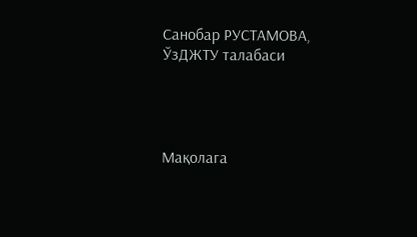Санобар РУСТАМОВА,
ЎзДЖТУ талабаси




Mақолага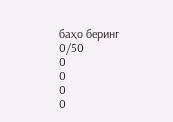баҳо беринг
0/50
0
0
0
0